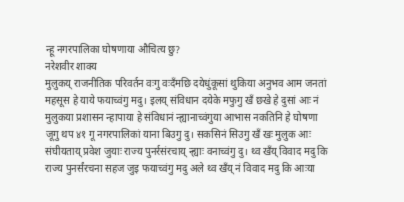न्हू नगरपालिका घोषणाया औचित्य छु?
नरेशवीर शाक्य
मुलुकय् राजनीतिक परिवर्तन वःगु वःदँमछि दयेधुंकूसां थुकिया अनुभव आम जनतां महसूस हे याये फयाच्वंगु मदु। इलय् संविधान दयेके मफुगु खँ छखे हे दुसां आः नं मुलुकया प्रशासन न्हापाया हे संविधानं न्ह्यानाच्वंगुया आभास नकतिनि हे घोषणा जूगु थप ४१ गू नगरपालिकां याना बिउगु दु। सकसिनं सिउगु खँ खः मुलुक आः संघीयताय् प्रवेश जुयाः राज्य पुनर्रसंरचाय् न्ह्याः वनाच्वंगु दु। थ्व खँय् विवाद मदु कि राज्य पुनर्संरचना सहज जुइ फयाच्वंगु मदु अले थ्व खँय् नं विवाद मदु कि आःया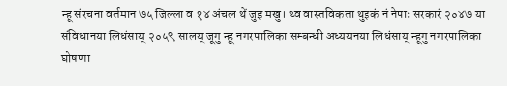न्हू संरचना वर्तमान ७५ जिल्ला व १४ अंचल थें जुइ मखु। थ्व वास्तविकता थुइकं नं नेपाः सरकारं २०४७ या संविधानया लिधंसाय् २०५९ सालय् जूगु न्हू नगरपालिका सम्बन्धी अध्ययनया लिधंसाय् न्हूगु नगरपालिका घोषणा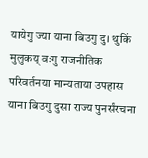यायेगु ज्या याना बिउगु दु। थुकिं मुलुकय् वःगु राजनीतिक परिवर्तनया मान्यताया उपहास याना बिउगु दुसा राज्य पुनर्संरचना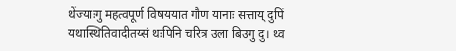थेंज्याःगु महत्वपूर्ण विषययात गौण यानाः सत्ताय् दुपिं यथास्थितिवादीतय्सं थःपिनि चरित्र उला बिउगु दु। थ्व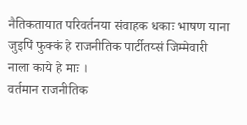नैतिकतायात परिवर्तनया संवाहक धकाः भाषण याना जुइपिं फुक्कं हे राजनीतिक पार्टीतय्सं जिम्मेवारी नाला काये हे माः ।
वर्तमान राजनीतिक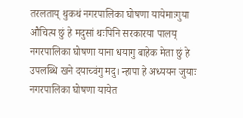तरलताय् थुकथं नगरपालिका घोषणा यायेमाःगुया औचित्य छुं हे मदुसां थःपिनि सरकारया पालय् नगरपालिका घोषणा याना धयागु बाहेक मेता छुं हे उपलब्धि खने दयाच्वंगु मदु। न्हापा हे अध्ययन जुयाः नगरपालिका घोषणा यायेत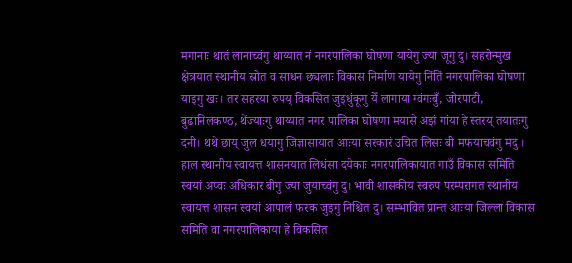मगानाः थातं लानाच्वंगु थाय्यात नं नगरपालिका घोषणा यायेगु ज्या जूगु दु। सहरोन्मुख क्षेत्रयात स्थानीय स्रोत व साधन छ्यलाः विकास निर्माण यायेगु निंतिं नगरपालिका घोषणा याइगु खः। तर सहरया रुपय् विकसित जुइधुंकूगु येँ लागाया ग्वंगःबुँ, जोरपाटी, बुढानिलकण्ठ, थेंज्याःगु थाय्यात नगर पालिका घोषणा मयासे अझं गांया हे स्तरय् तयातःगु दनी। थथे छाय् जुल धयागु जिज्ञासायात आःया सरकारं उचित लिसः बी मफयाचवंगु मदु ।
हाल स्थानीय स्वायत्त शासनयात लिधंसा दयेकाः नगरपालिकायात गाउँ विकास समिति स्वयां अप्वः अधिकार बीगु ज्या जुयाच्वंगु दु। भावी शासकीय स्वरुप परम्परागत स्थानीय स्वायत्त शासन स्वयां आपालं फरक जुइगु निश्चित दु। सम्भावित प्रान्त आःया जिल्ला विकास समिति वा नगरपालिकाया हे विकसित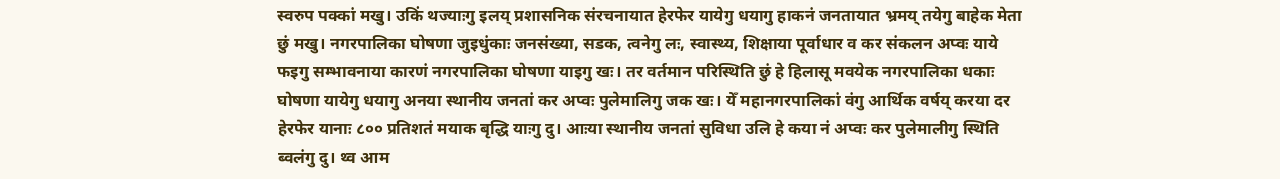स्वरुप पक्कां मखु। उकिं थज्याःगु इलय् प्रशासनिक संरचनायात हेरफेर यायेगु धयागु हाकनं जनतायात भ्रमय् तयेगु बाहेक मेता छुं मखु। नगरपालिका घोषणा जुइधुंकाः जनसंख्या, सडक, त्वनेगु लः, स्वास्थ्य, शिक्षाया पूर्वाधार व कर संकलन अप्वः याये फइगु सम्भावनाया कारणं नगरपालिका घोषणा याइगु खः। तर वर्तमान परिस्थिति छुं हे हिलासू मवयेक नगरपालिका धकाः घोषणा यायेगु धयागु अनया स्थानीय जनतां कर अप्वः पुलेमालिगु जक खः। येँ महानगरपालिकां वंगु आर्थिक वर्षय् करया दर हेरफेर यानाः ८०० प्रतिशतं मयाक बृद्धि याःगु दु। आःया स्थानीय जनतां सुविधा उलि हे कया नं अप्वः कर पुलेमालीगु स्थिति ब्वलंगु दु। थ्व आम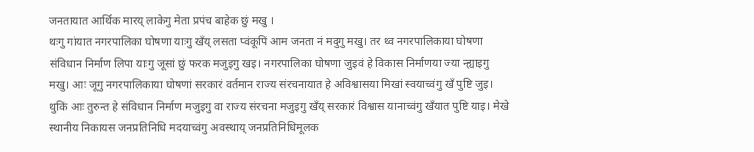जनतायात आर्थिक मारय् लाकेगु मेता प्रपंच बाहेक छुं मखु ।
थःगु गांयात नगरपालिका घोषणा याःगु खँय् लसता प्वंकूपिं आम जनता नं मदुगु मखु। तर थ्व नगरपालिकाया घोषणा संविधान निर्माण लिपा याःगु जूसां छुं फरक मजुइगु खइ। नगरपालिका घोषणा जुइवं हे विकास निर्माणया ज्या न्ह्याइगु मखु। आः जूगु नगरपालिकाया घोषणां सरकारं वर्तमान राज्य संरचनायात हे अविश्वासया मिखां स्वयाच्वंगु खँ पुष्टि जुइ। थुकिं आः तुरुन्त हे संविधान निर्माण मजुइगु वा राज्य संरचना मजुइगु खँय् सरकारं विश्वास यानाच्वंगु खँयात पुष्टि याइ। मेखे स्थानीय निकायस जनप्रतिनिधि मदयाच्वंगु अवस्थाय् जनप्रतिनिधिमूलक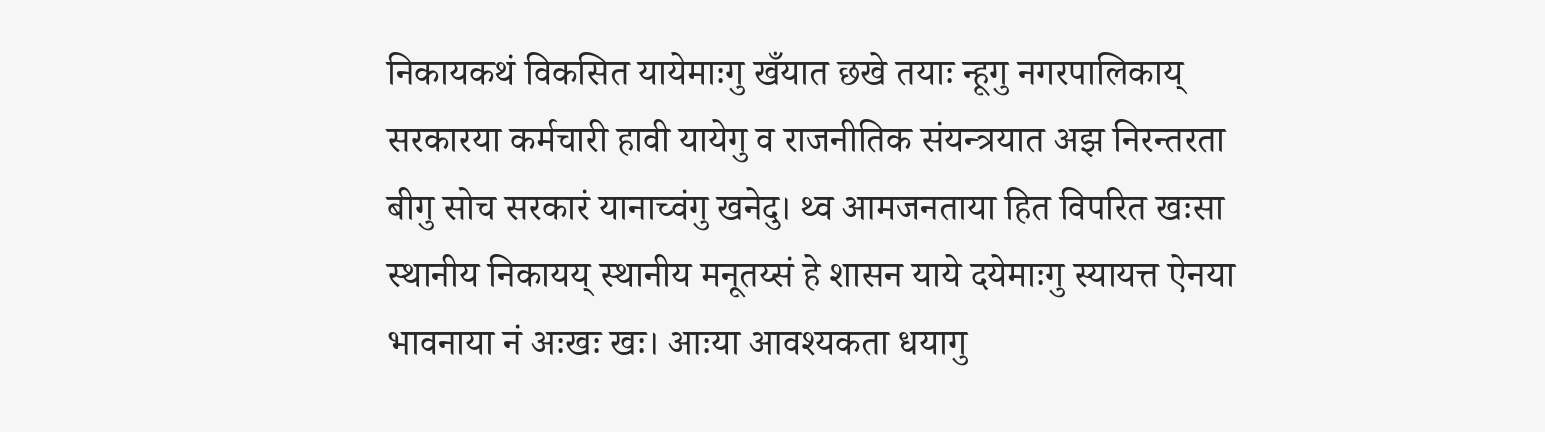निकायकथं विकसित यायेमाःगु खँयात छखे तयाः न्हूगु नगरपालिकाय् सरकारया कर्मचारी हावी यायेगु व राजनीतिक संयन्त्रयात अझ निरन्तरता बीगु सोच सरकारं यानाच्वंगु खनेदु। थ्व आमजनताया हित विपरित खःसा स्थानीय निकायय् स्थानीय मनूतय्सं हे शासन याये दयेमाःगु स्यायत्त ऐनया भावनाया नं अःखः खः। आःया आवश्यकता धयागु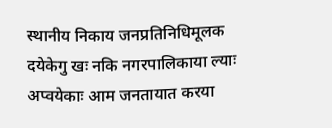स्थानीय निकाय जनप्रतिनिधिमूलक दयेकेगु खः नकि नगरपालिकाया ल्याः अप्वयेकाः आम जनतायात करया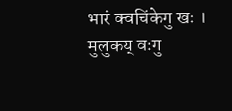भारं क्वचिंकेगु खः ।
मुलुकय् वःगु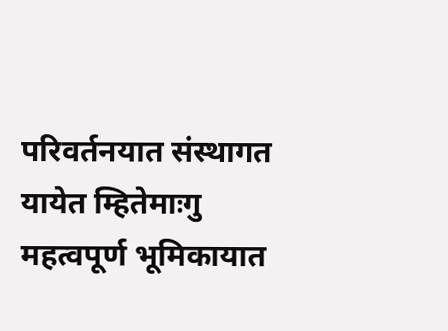परिवर्तनयात संस्थागत यायेत म्हितेमाःगु महत्वपूर्ण भूमिकायात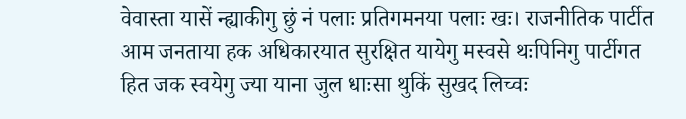वेवास्ता यासें न्ह्याकीगु छुं नं पलाः प्रतिगमनया पलाः खः। राजनीतिक पार्टीत आम जनताया हक अधिकारयात सुरक्षित यायेगु मस्वसे थःपिनिगु पार्टीगत हित जक स्वयेगु ज्या याना जुल धाःसा थुकिं सुखद लिच्वः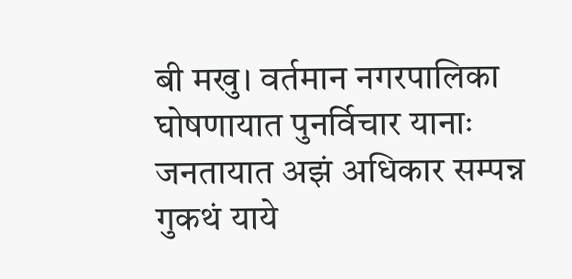बी मखु। वर्तमान नगरपालिका घोषणायात पुनर्विचार यानाः जनतायात अझं अधिकार सम्पन्न गुकथं याये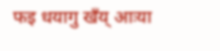फइ धयागु खँय् आःया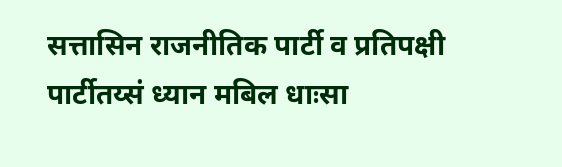सत्तासिन राजनीतिक पार्टी व प्रतिपक्षी पार्टीतय्सं ध्यान मबिल धाःसा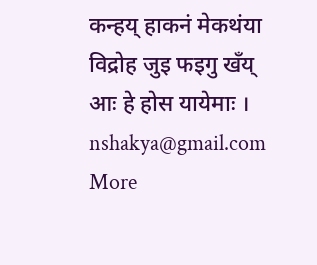कन्हय् हाकनं मेकथंया विद्रोह जुइ फइगु खँय् आः हे होस यायेमाः ।
nshakya@gmail.com
More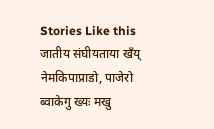Stories Like this
जातीय संघीयताया खँय् नेमकिपाप्राडो, पाजेरो ब्वाकेगु ख्यः मखु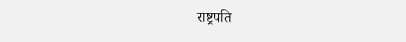राष्ट्रपति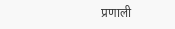प्रणाली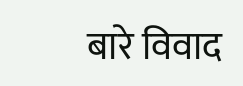बारे विवाद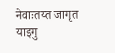नेवाःतय्त जागृत याइगु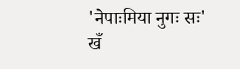'नेपाःमिया नुगः सः'
खँ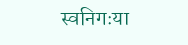स्वनिगःया